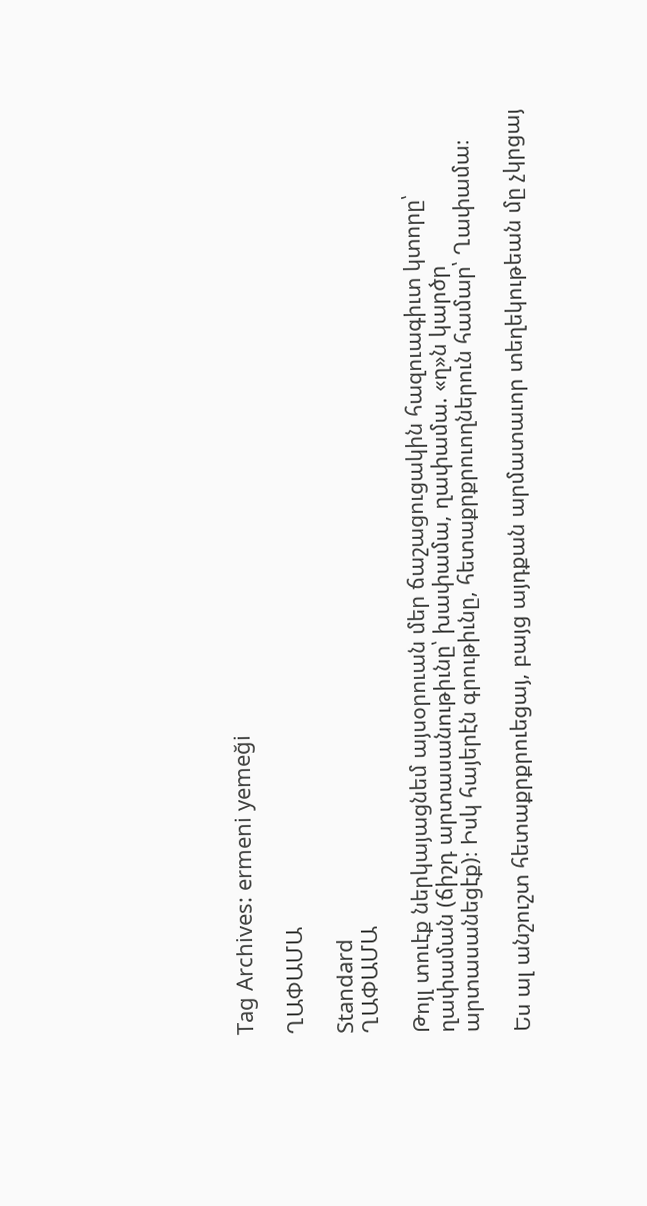Tag Archives: ermeni yemeği

ՂԱՓԱՄԱ

Standard
ՂԱՓԱՄԱ

Թոյլ տուէք ներկայացնեմ այսօրուան մեր ճաշացուցակին հազուագիւտ կտորը՝ ղափաման (ճիշդ արտասանութիւնը՝ խափամա, ղափամա. «ղ»ն կարծր արտասանեցէք)։ Իսկ հայերէն գրութիւնը, հետաքրքրուողներուն համար՝ Ղափամա։

Ես ալ անշուշտ հետաքրքրուեցայ, բայց այդքան արմատաւոր տեղեկութեան մը չկրցայ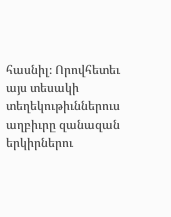հասնիլ։ Որովհետեւ այս տեսակի տեղեկութիւններուս աղբիւրը զանազան երկիրներու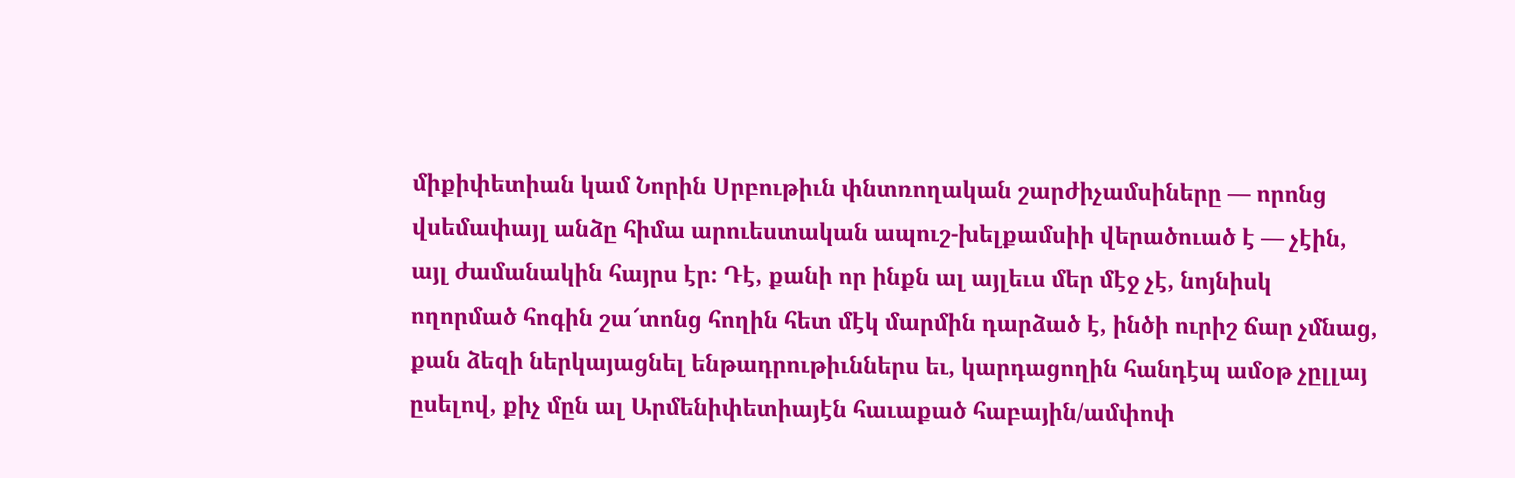միքիփետիան կամ Նորին Սրբութիւն փնտռողական շարժիչամսիները — որոնց վսեմափայլ անձը հիմա արուեստական ապուշ-խելքամսիի վերածուած է — չէին, այլ ժամանակին հայրս էր։ Դէ, քանի որ ինքն ալ այլեւս մեր մէջ չէ, նոյնիսկ ողորմած հոգին շա՜տոնց հողին հետ մէկ մարմին դարձած է, ինծի ուրիշ ճար չմնաց, քան ձեզի ներկայացնել ենթադրութիւններս եւ, կարդացողին հանդէպ ամօթ չըլլայ ըսելով, քիչ մըն ալ Արմենիփետիայէն հաւաքած հաբային/ամփոփ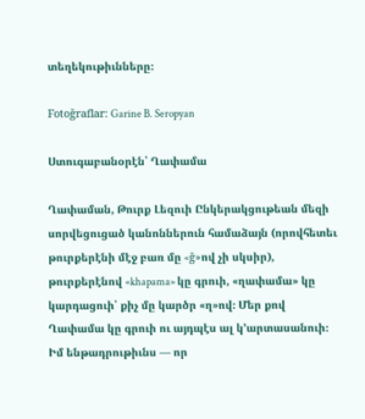տեղեկութիւնները։

Fotoğraflar: Garine B. Seropyan

Ստուգաբանօրէն՝ Ղափամա

Ղափաման, Թուրք Լեզուի Ընկերակցութեան մեզի սորվեցուցած կանոններուն համաձայն (որովհետեւ թուրքերէնի մէջ բառ մը «ğ»ով չի սկսիր), թուրքերէնով «khapama» կը գրուի, «ղափամա» կը կարդացուի՝ քիչ մը կարծր «ղ»ով։ Մեր քով Ղափամա կը գրուի ու այդպէս ալ կ’արտասանուի։ Իմ ենթադրութիւնս — որ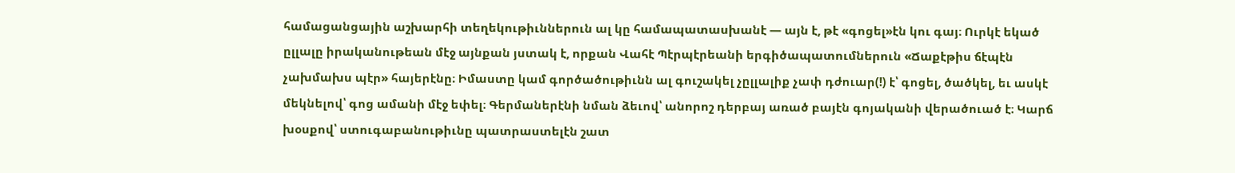համացանցային աշխարհի տեղեկութիւններուն ալ կը համապատասխանէ — այն է, թէ «գոցել»էն կու գայ։ Ուրկէ եկած ըլլալը իրականութեան մէջ այնքան յստակ է, որքան Վահէ Պէրպէրեանի երգիծապատումներուն «Ճաքէթիս ճէպէն չախմախս պէր» հայերէնը։ Իմաստը կամ գործածութիւնն ալ գուշակել չըլլալիք չափ դժուար(!) է՝ գոցել, ծածկել, եւ ասկէ մեկնելով՝ գոց ամանի մէջ եփել։ Գերմաներէնի նման ձեւով՝ անորոշ դերբայ առած բայէն գոյականի վերածուած է։ Կարճ խօսքով՝ ստուգաբանութիւնը պատրաստելէն շատ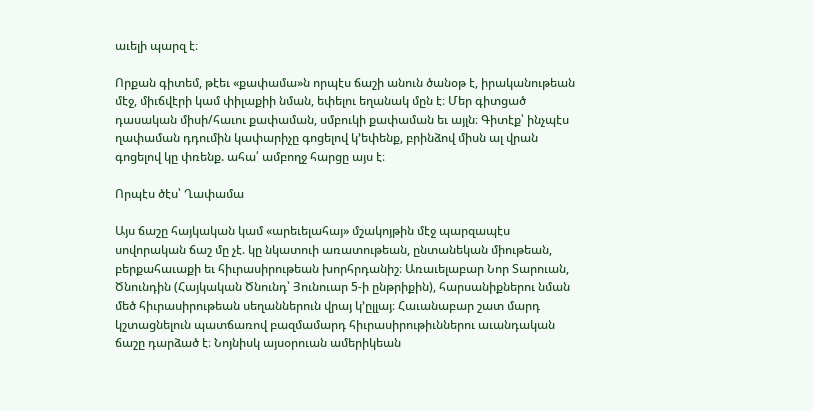աւելի պարզ է։

Որքան գիտեմ, թէեւ «քափամա»ն որպէս ճաշի անուն ծանօթ է, իրականութեան մէջ, միւճվէրի կամ փիլաքիի նման, եփելու եղանակ մըն է։ Մեր գիտցած դասական միսի/հաւու քափաման, սմբուկի քափաման եւ այլն։ Գիտէք՝ ինչպէս ղափաման դդումին կափարիչը գոցելով կ’եփենք, բրինձով միսն ալ վրան գոցելով կը փռենք. ահա՛ ամբողջ հարցը այս է։

Որպէս ծէս՝ Ղափամա

Այս ճաշը հայկական կամ «արեւելահայ» մշակոյթին մէջ պարզապէս սովորական ճաշ մը չէ. կը նկատուի առատութեան, ընտանեկան միութեան, բերքահաւաքի եւ հիւրասիրութեան խորհրդանիշ։ Առաւելաբար Նոր Տարուան, Ծնունդին (Հայկական Ծնունդ՝ Յունուար 5-ի ընթրիքին), հարսանիքներու նման մեծ հիւրասիրութեան սեղաններուն վրայ կ’ըլլայ։ Հաւանաբար շատ մարդ կշտացնելուն պատճառով բազմամարդ հիւրասիրութիւններու աւանդական ճաշը դարձած է։ Նոյնիսկ այսօրուան ամերիկեան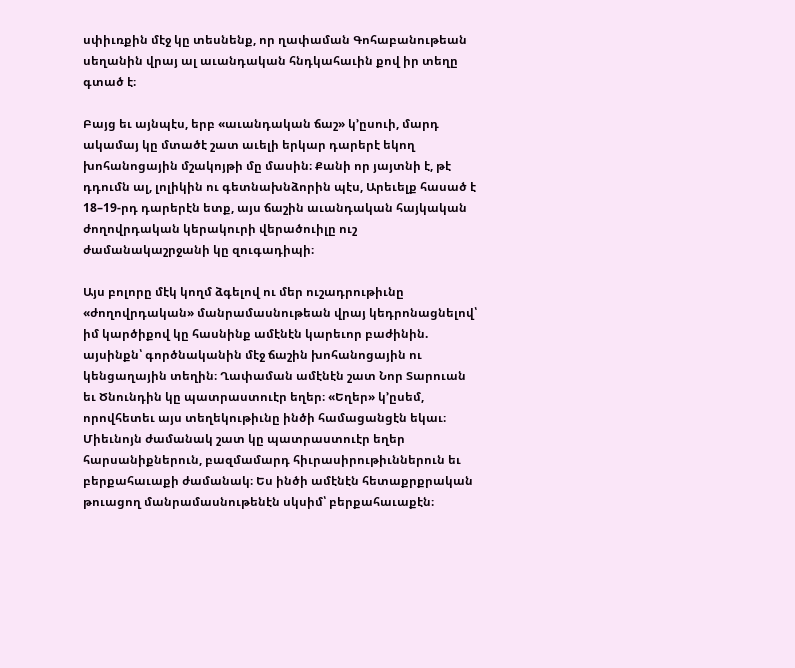սփիւռքին մէջ կը տեսնենք, որ ղափաման Գոհաբանութեան սեղանին վրայ ալ աւանդական հնդկահաւին քով իր տեղը գտած է։

Բայց եւ այնպէս, երբ «աւանդական ճաշ» կ’ըսուի, մարդ ակամայ կը մտածէ շատ աւելի երկար դարերէ եկող խոհանոցային մշակոյթի մը մասին։ Քանի որ յայտնի է, թէ դդումն ալ, լոլիկին ու գետնախնձորին պէս, Արեւելք հասած է 18–19-րդ դարերէն ետք, այս ճաշին աւանդական հայկական ժողովրդական կերակուրի վերածուիլը ուշ ժամանակաշրջանի կը զուգադիպի։

Այս բոլորը մէկ կողմ ձգելով ու մեր ուշադրութիւնը «ժողովրդական» մանրամասնութեան վրայ կեդրոնացնելով՝ իմ կարծիքով կը հասնինք ամէնէն կարեւոր բաժինին. այսինքն՝ գործնականին մէջ ճաշին խոհանոցային ու կենցաղային տեղին։ Ղափաման ամէնէն շատ Նոր Տարուան եւ Ծնունդին կը պատրաստուէր եղեր։ «Եղեր» կ’ըսեմ, որովհետեւ այս տեղեկութիւնը ինծի համացանցէն եկաւ։ Միեւնոյն ժամանակ շատ կը պատրաստուէր եղեր հարսանիքներուն, բազմամարդ հիւրասիրութիւններուն եւ բերքահաւաքի ժամանակ։ Ես ինծի ամէնէն հետաքրքրական թուացող մանրամասնութենէն սկսիմ՝ բերքահաւաքէն։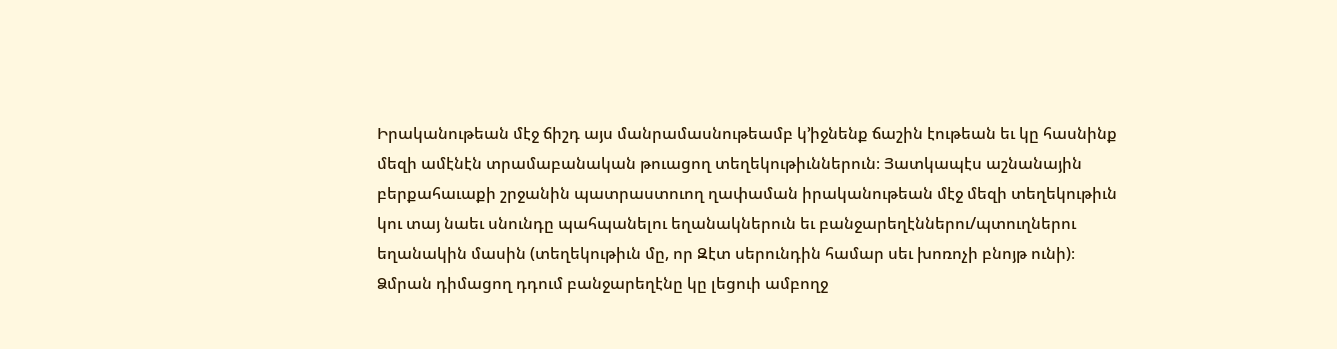Իրականութեան մէջ ճիշդ այս մանրամասնութեամբ կ’իջնենք ճաշին էութեան եւ կը հասնինք մեզի ամէնէն տրամաբանական թուացող տեղեկութիւններուն։ Յատկապէս աշնանային բերքահաւաքի շրջանին պատրաստուող ղափաման իրականութեան մէջ մեզի տեղեկութիւն կու տայ նաեւ սնունդը պահպանելու եղանակներուն եւ բանջարեղէններու/պտուղներու եղանակին մասին (տեղեկութիւն մը, որ Զէտ սերունդին համար սեւ խոռոչի բնոյթ ունի)։ Ձմրան դիմացող դդում բանջարեղէնը կը լեցուի ամբողջ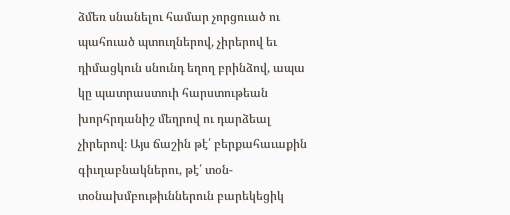ձմեռ սնանելու համար չորցուած ու պահուած պտուղներով, չիրերով եւ դիմացկուն սնունդ եղող բրինձով, ապա կը պատրաստուի հարստութեան խորհրդանիշ մեղրով ու դարձեալ չիրերով։ Այս ճաշին թէ՛ բերքահաւաքին գիւղաբնակներու, թէ՛ տօն-տօնախմբութիւններուն բարեկեցիկ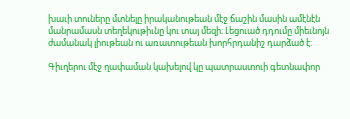խաւի տուները մտնելը իրականութեան մէջ ճաշին մասին ամէնէն մանրամասն տեղեկութիւնը կու տայ մեզի։ Լեցուած դդումը միեւնոյն ժամանակ լիութեան ու առատութեան խորհրդանիշ դարձած է։

Գիւղերու մէջ ղափաման կախելով կը պատրաստուի գետնափոր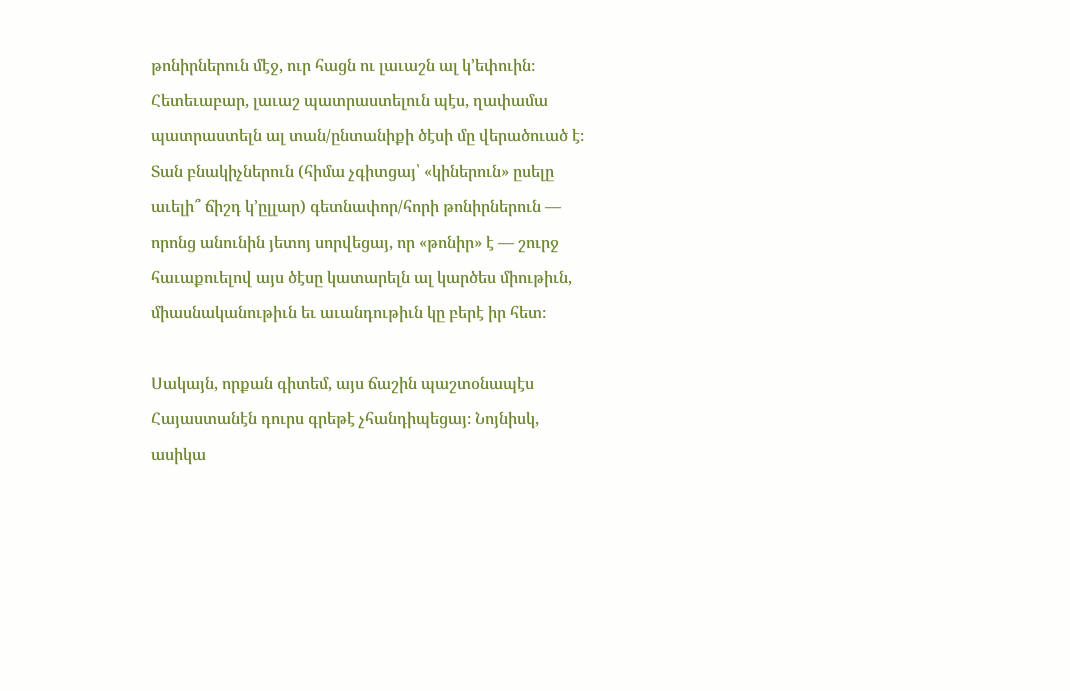թոնիրներուն մէջ, ուր հացն ու լաւաշն ալ կ’եփուին։ Հետեւաբար, լաւաշ պատրաստելուն պէս, ղափամա պատրաստելն ալ տան/ընտանիքի ծէսի մը վերածուած է։ Տան բնակիչներուն (հիմա չգիտցայ՝ «կիներուն» ըսելը աւելի՞ ճիշդ կ’ըլլար) գետնափոր/հորի թոնիրներուն — որոնց անունին յետոյ սորվեցայ, որ «թոնիր» է — շուրջ հաւաքուելով այս ծէսը կատարելն ալ կարծես միութիւն, միասնականութիւն եւ աւանդութիւն կը բերէ իր հետ։

Սակայն, որքան գիտեմ, այս ճաշին պաշտօնապէս Հայաստանէն դուրս գրեթէ չհանդիպեցայ։ Նոյնիսկ, ասիկա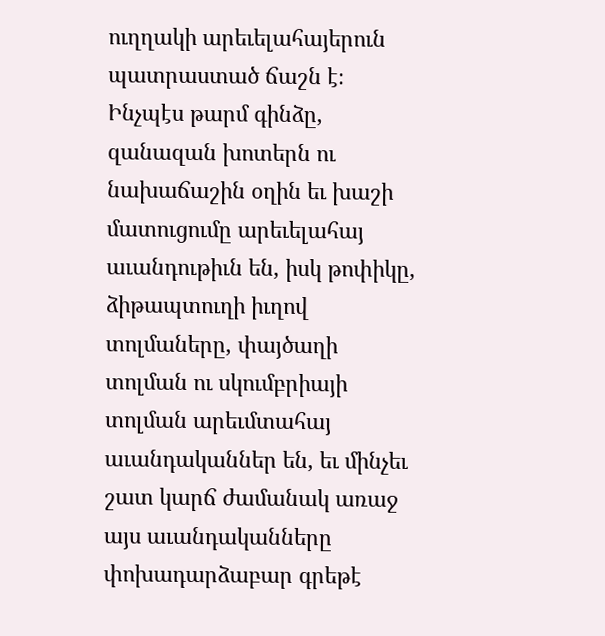ուղղակի արեւելահայերուն պատրաստած ճաշն է։ Ինչպէս թարմ գինձը, զանազան խոտերն ու նախաճաշին օղին եւ խաշի մատուցումը արեւելահայ աւանդութիւն են, իսկ թոփիկը, ձիթապտուղի իւղով տոլմաները, փայծաղի տոլման ու սկումբրիայի տոլման արեւմտահայ աւանդականներ են, եւ մինչեւ շատ կարճ ժամանակ առաջ այս աւանդականները փոխադարձաբար գրեթէ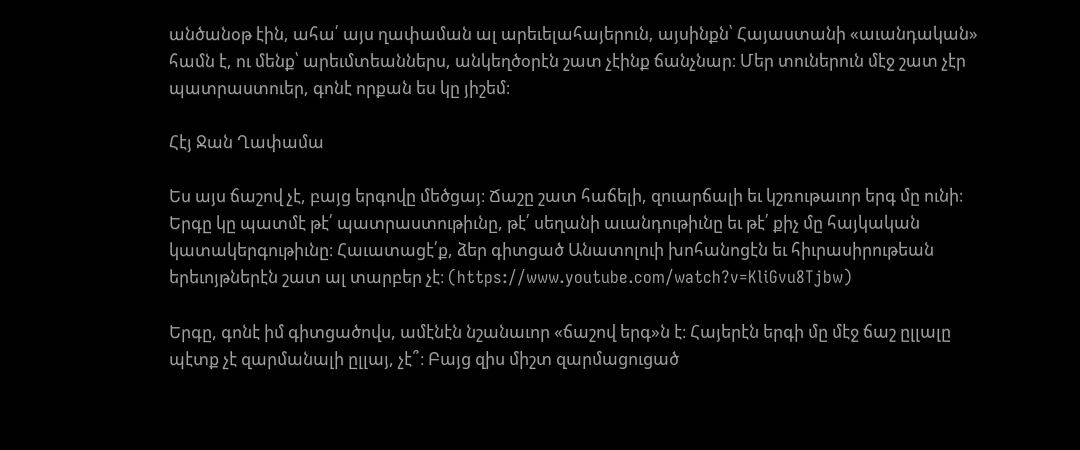անծանօթ էին, ահա՛ այս ղափաման ալ արեւելահայերուն, այսինքն՝ Հայաստանի «աւանդական» համն է, ու մենք՝ արեւմտեաններս, անկեղծօրէն շատ չէինք ճանչնար։ Մեր տուներուն մէջ շատ չէր պատրաստուեր, գոնէ որքան ես կը յիշեմ։

Հէյ Ջան Ղափամա

Ես այս ճաշով չէ, բայց երգովը մեծցայ։ Ճաշը շատ հաճելի, զուարճալի եւ կշռութաւոր երգ մը ունի։ Երգը կը պատմէ թէ՛ պատրաստութիւնը, թէ՛ սեղանի աւանդութիւնը եւ թէ՛ քիչ մը հայկական կատակերգութիւնը։ Հաւատացէ՛ք, ձեր գիտցած Անատոլուի խոհանոցէն եւ հիւրասիրութեան երեւոյթներէն շատ ալ տարբեր չէ։ (https://www.youtube.com/watch?v=KliGvu8Tjbw)

Երգը, գոնէ իմ գիտցածովս, ամէնէն նշանաւոր «ճաշով երգ»ն է։ Հայերէն երգի մը մէջ ճաշ ըլլալը պէտք չէ զարմանալի ըլլայ, չէ՞։ Բայց զիս միշտ զարմացուցած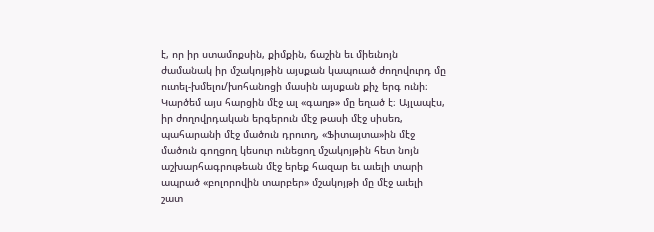է, որ իր ստամոքսին, քիմքին, ճաշին եւ միեւնոյն ժամանակ իր մշակոյթին այսքան կապուած ժողովուրդ մը ուտել-խմելու/խոհանոցի մասին այսքան քիչ երգ ունի։ Կարծեմ այս հարցին մէջ ալ «գաղթ» մը եղած է։ Այլապէս, իր ժողովրդական երգերուն մէջ թասի մէջ սիսեռ, պահարանի մէջ մածուն դրուող, «Ֆիտայտա»ին մէջ մածուն գողցող կեսուր ունեցող մշակոյթին հետ նոյն աշխարհագրութեան մէջ երեք հազար եւ աւելի տարի ապրած «բոլորովին տարբեր» մշակոյթի մը մէջ աւելի շատ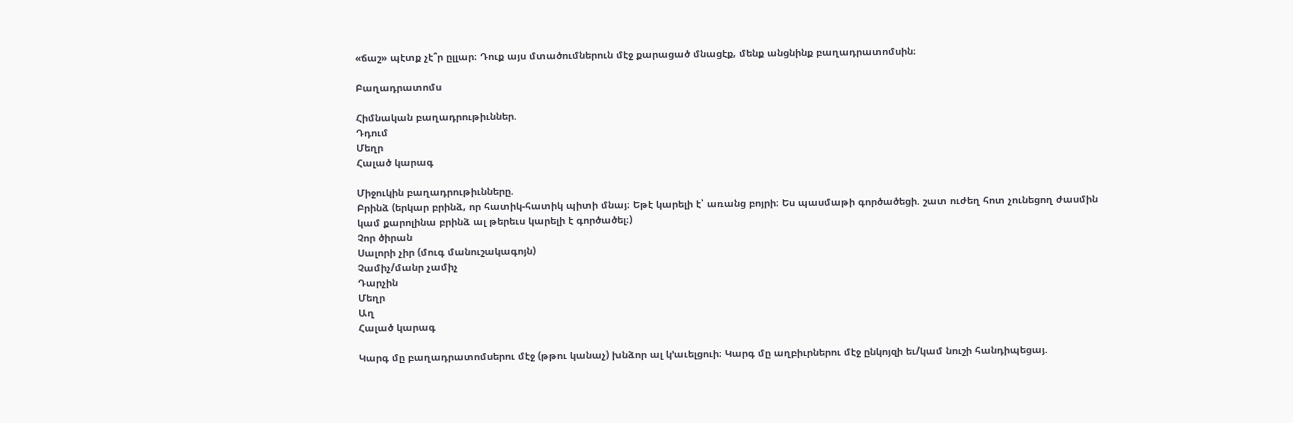«ճաշ» պէտք չէ՞ր ըլլար։ Դուք այս մտածումներուն մէջ քարացած մնացէք, մենք անցնինք բաղադրատոմսին։

Բաղադրատոմս

Հիմնական բաղադրութիւններ.
Դդում
Մեղր
Հալած կարագ

Միջուկին բաղադրութիւնները.
Բրինձ (երկար բրինձ, որ հատիկ-հատիկ պիտի մնայ։ Եթէ կարելի է՝ առանց բոյրի։ Ես պասմաթի գործածեցի. շատ ուժեղ հոտ չունեցող ժասմին կամ քարոլինա բրինձ ալ թերեւս կարելի է գործածել։)
Չոր ծիրան
Սալորի չիր (մուգ մանուշակագոյն)
Չամիչ/մանր չամիչ
Դարչին
Մեղր
Աղ
Հալած կարագ

Կարգ մը բաղադրատոմսերու մէջ (թթու կանաչ) խնձոր ալ կ’աւելցուի։ Կարգ մը աղբիւրներու մէջ ընկոյզի եւ/կամ նուշի հանդիպեցայ.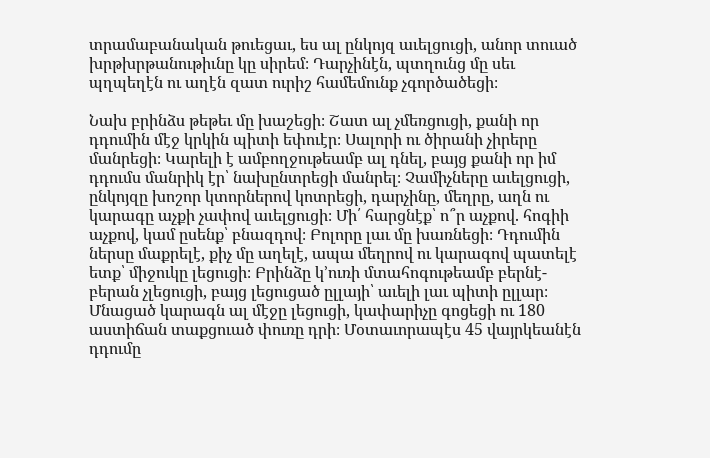տրամաբանական թուեցաւ, ես ալ ընկոյզ աւելցուցի, անոր տուած խրթխրթանութիւնը կը սիրեմ։ Դարչինէն, պտղունց մը սեւ պղպեղէն ու աղէն զատ ուրիշ համեմունք չգործածեցի։

Նախ բրինձս թեթեւ մը խաշեցի։ Շատ ալ չմեռցուցի, քանի որ դդումին մէջ կրկին պիտի եփուէր։ Սալորի ու ծիրանի չիրերը մանրեցի։ Կարելի է ամբողջութեամբ ալ դնել, բայց քանի որ իմ դդումս մանրիկ էր՝ նախընտրեցի մանրել։ Չամիչները աւելցուցի, ընկոյզը խոշոր կտորներով կոտրեցի, դարչինը, մեղրը, աղն ու կարագը աչքի չափով աւելցուցի։ Մի՛ հարցնէք՝ ո՞ր աչքով. հոգիի աչքով, կամ ըսենք՝ բնազդով։ Բոլորը լաւ մը խառնեցի։ Դդումին ներսը մաքրելէ, քիչ մը աղելէ, ապա մեղրով ու կարագով պատելէ ետք՝ միջուկը լեցուցի։ Բրինձը կ’ուռի մտահոգութեամբ բերնէ-բերան չլեցուցի, բայց լեցուցած ըլլայի՝ աւելի լաւ պիտի ըլլար։ Մնացած կարագն ալ մէջը լեցուցի, կափարիչը գոցեցի ու 180 աստիճան տաքցուած փուռը դրի։ Մօտաւորապէս 45 վայրկեանէն դդումը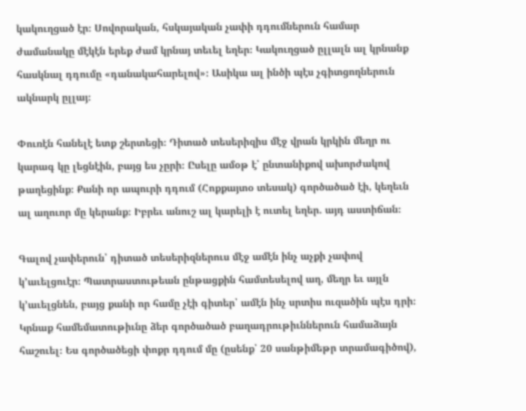կակուղցած էր։ Սովորական, հսկայական չափի դդումներուն համար ժամանակը մէկէն երեք ժամ կրնայ տեւել եղեր։ Կակուղցած ըլլալն ալ կրնանք հասկնալ դդումը «դանակահարելով»։ Ասիկա ալ ինծի պէս չգիտցողներուն ակնարկ ըլլայ։

Փուռէն հանելէ ետք շերտեցի։ Դիտած տեսերիզիս մէջ վրան կրկին մեղր ու կարագ կը լեցնէին, բայց ես չըրի։ Ըսելը ամօթ է՝ ընտանիքով ախորժակով թաղեցինք։ Քանի որ ապուրի դդում (Հոքքայտօ տեսակ) գործածած էի, կեղեւն ալ աղուոր մը կերանք։ Իբրեւ անուշ ալ կարելի է ուտել եղեր. այդ աստիճան։

Գալով չափերուն՝ դիտած տեսերիզներուս մէջ ամէն ինչ աչքի չափով կ’աւելցուէր։ Պատրաստութեան ընթացքին համտեսելով աղ, մեղր եւ այլն կ’աւելցնեն, բայց քանի որ համը չէի գիտեր՝ ամէն ինչ սրտիս ուզածին պէս դրի։ Կրնաք համեմատութիւնը ձեր գործածած բաղադրութիւններուն համաձայն հաշուել։ Ես գործածեցի փոքր դդում մը (ըսենք՝ 20 սանթիմեթր տրամագիծով),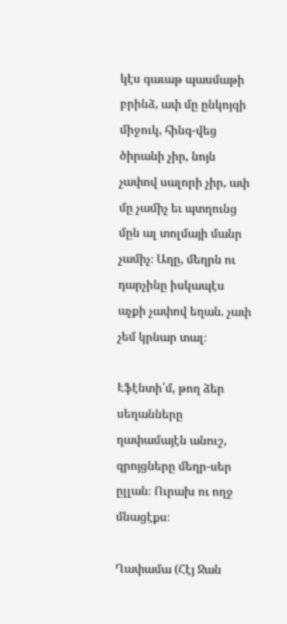կէս գաւաթ պասմաթի բրինձ, ափ մը ընկոյզի միջուկ, հինգ-վեց ծիրանի չիր, նոյն չափով սալորի չիր, ափ մը չամիչ եւ պտղունց մըն ալ տոլմայի մանր չամիչ։ Աղը, մեղրն ու դարչինը իսկապէս աչքի չափով եղան. չափ չեմ կրնար տալ։

Էֆէնտի՛մ, թող ձեր սեղանները ղափամայէն անուշ, զրոյցները մեղր-սեր ըլլան։ Ուրախ ու ողջ մնացէքս։

Ղափամա (Հէյ Ջան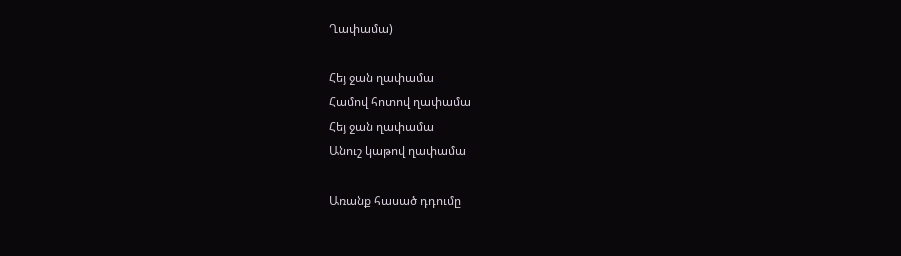Ղափամա)

Հեյ ջան ղափամա
Համով հոտով ղափամա
Հեյ ջան ղափամա
Անուշ կաթով ղափամա

Առանք հասած դդումը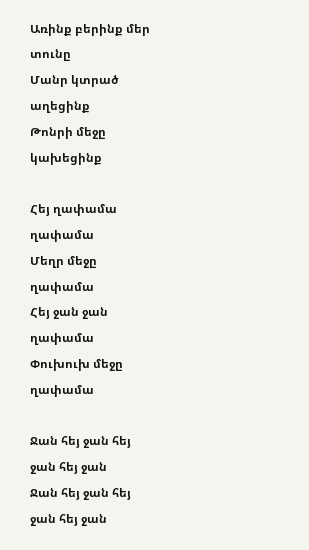Առինք բերինք մեր տունը
Մանր կտրած աղեցինք
Թոնրի մեջը կախեցինք

Հեյ ղափամա ղափամա
Մեղր մեջը ղափամա
Հեյ ջան ջան ղափամա
Փուխուխ մեջը ղափամա

Ջան հեյ ջան հեյ ջան հեյ ջան
Ջան հեյ ջան հեյ ջան հեյ ջան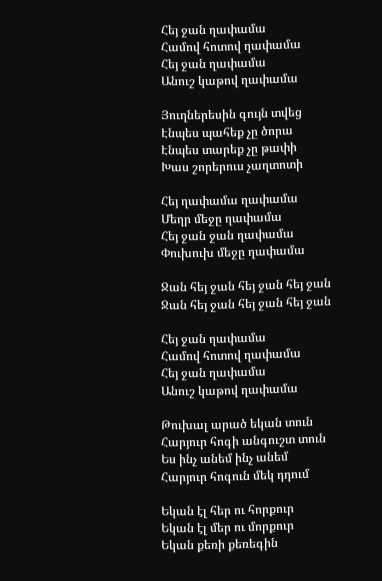Հեյ ջան ղափամա
Համով հոտով ղափամա
Հեյ ջան ղափամա
Անուշ կաթով ղափամա

Յուղներեսին գույն տվեց
Էնպես պահեք չը ծորա
Էնպես տարեք չը թափի
Խաս շորերուս չաղտոտի

Հեյ ղափամա ղափամա
Մեղր մեջը ղափամա
Հեյ ջան ջան ղափամա
Փուխուխ մեջը ղափամա

Ջան հեյ ջան հեյ ջան հեյ ջան
Ջան հեյ ջան հեյ ջան հեյ ջան

Հեյ ջան ղափամա
Համով հոտով ղափամա
Հեյ ջան ղափամա
Անուշ կաթով ղափամա

Թուխալ արած եկան տուն
Հարյուր հոգի անգուշտ տուն
Ես ինչ անեմ ինչ անեմ
Հարյուր հոգուն մեկ դդում

Եկան էլ հեր ու հորքուր
Եկան էլ մեր ու մորքուր
Եկան քեռի քեռեգին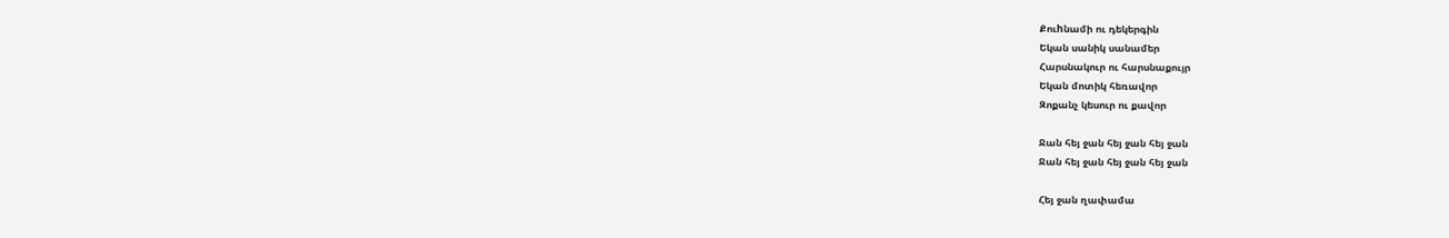Քուhնամի ու դեկերգին
Եկան սանիկ սանամեր
Հարսնակուր ու հարսնաքույր
Եկան մոտիկ հեռավոր
Զոքանչ կեսուր ու քավոր

Ջան հեյ ջան հեյ ջան հեյ ջան
Ջան հեյ ջան հեյ ջան հեյ ջան

Հեյ ջան ղափամա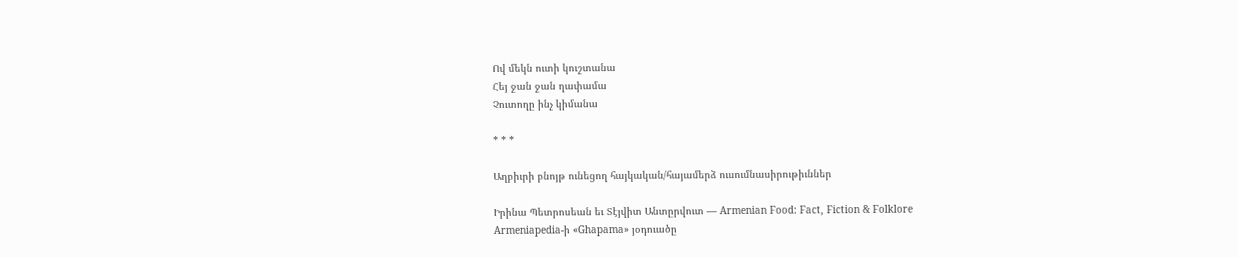Ով մեկն ուտի կուշտանա
Հեյ ջան ջան ղափամա
Չուտողը ինչ կիմանա

* * *

Աղբիւրի բնոյթ ունեցող հայկական/հայամերձ ուսումնասիրութիւններ

Իրինա Պետրոսեան եւ Տէյվիտ Անտըրվուտ — Armenian Food: Fact, Fiction & Folklore
Armeniapedia-ի «Ghapama» յօդուածը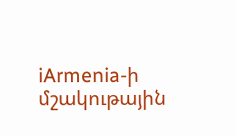iArmenia-ի մշակութային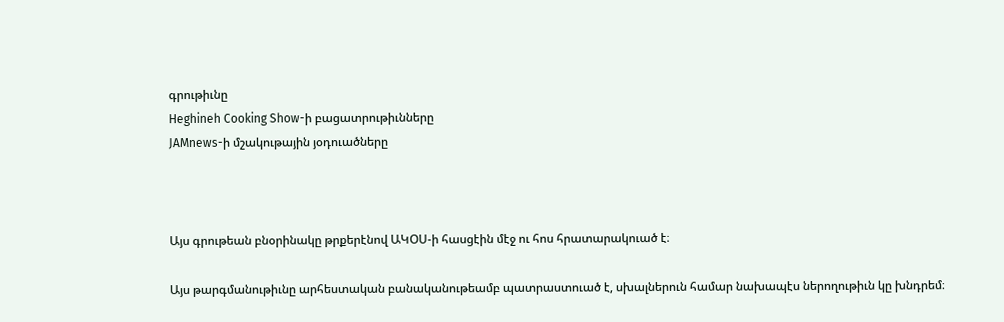գրութիւնը
Heghineh Cooking Show-ի բացատրութիւնները
JAMnews-ի մշակութային յօդուածները



Այս գրութեան բնօրինակը թրքերէնով ԱԿՕՍ-ի հասցէին մէջ ու հոս հրատարակուած է։

Այս թարգմանութիւնը արհեստական բանականութեամբ պատրաստուած է, սխալներուն համար նախապէս ներողութիւն կը խնդրեմ։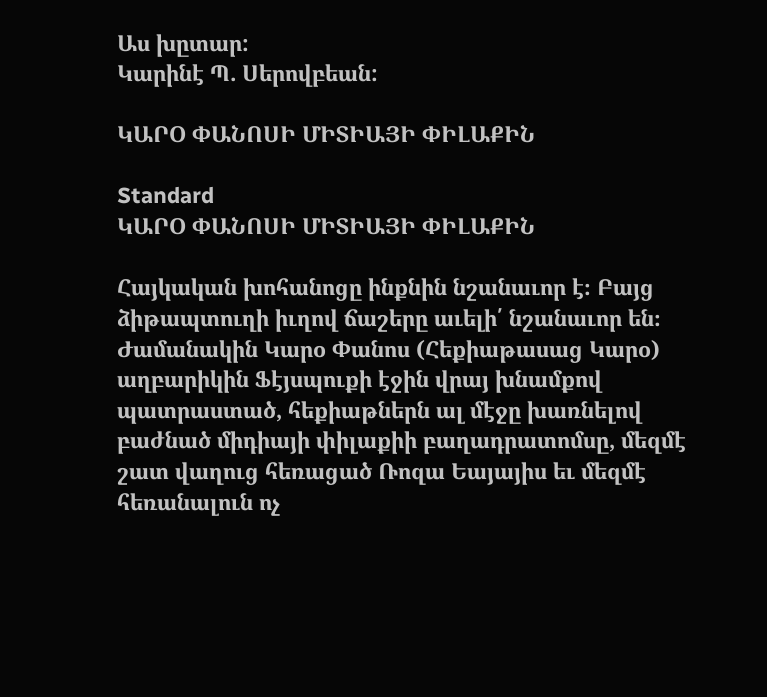Աս խըտար:
Կարինէ Պ. Սերովբեան:

ԿԱՐՕ ՓԱՆՈՍԻ ՄԻՏԻԱՅԻ ՓԻԼԱՔԻՆ

Standard
ԿԱՐՕ ՓԱՆՈՍԻ ՄԻՏԻԱՅԻ ՓԻԼԱՔԻՆ

Հայկական խոհանոցը ինքնին նշանաւոր է։ Բայց ձիթապտուղի իւղով ճաշերը աւելի՛ նշանաւոր են։ Ժամանակին Կարօ Փանոս (Հեքիաթասաց Կարօ) աղբարիկին Ֆէյսպուքի էջին վրայ խնամքով պատրաստած, հեքիաթներն ալ մէջը խառնելով բաժնած միդիայի փիլաքիի բաղադրատոմսը, մեզմէ շատ վաղուց հեռացած Ռոզա Եայայիս եւ մեզմէ հեռանալուն ոչ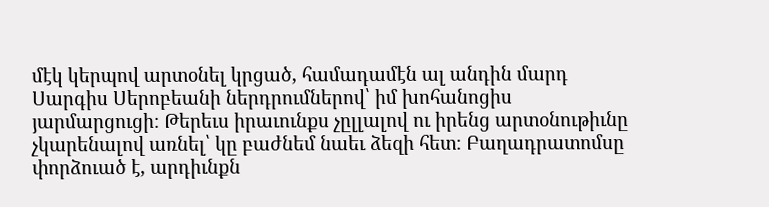մէկ կերպով արտօնել կրցած, համադամէն ալ անդին մարդ Սարգիս Սերոբեանի ներդրումներով՝ իմ խոհանոցիս յարմարցուցի։ Թերեւս իրաւունքս չըլլալով ու իրենց արտօնութիւնը չկարենալով առնել՝ կը բաժնեմ նաեւ ձեզի հետ։ Բաղադրատոմսը փորձուած է, արդիւնքն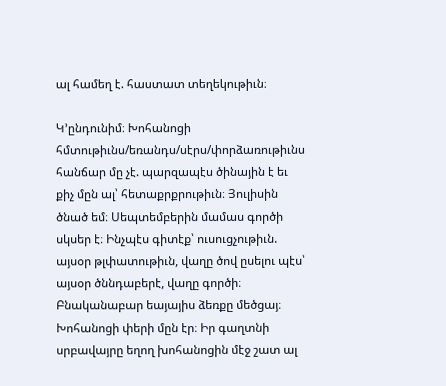ալ համեղ է. հաստատ տեղեկութիւն։

Կ’ընդունիմ։ Խոհանոցի հմտութիւնս/եռանդս/սէրս/փորձառութիւնս հանճար մը չէ. պարզապէս ծինային է եւ քիչ մըն ալ՝ հետաքրքրութիւն։ Յուլիսին ծնած եմ։ Սեպտեմբերին մամաս գործի սկսեր է։ Ինչպէս գիտէք՝ ուսուցչութիւն. այսօր թլփատութիւն, վաղը ծով ըսելու պէս՝ այսօր ծննդաբերէ, վաղը գործի։ Բնականաբար եայայիս ձեռքը մեծցայ։ Խոհանոցի փերի մըն էր։ Իր գաղտնի սրբավայրը եղող խոհանոցին մէջ շատ ալ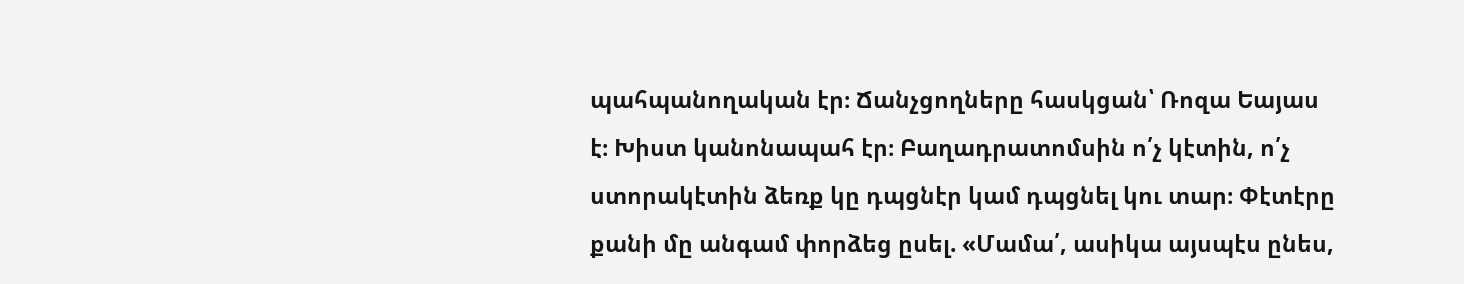պահպանողական էր։ Ճանչցողները հասկցան՝ Ռոզա Եայաս է։ Խիստ կանոնապահ էր։ Բաղադրատոմսին ո՛չ կէտին, ո՛չ ստորակէտին ձեռք կը դպցնէր կամ դպցնել կու տար։ Փէտէրը քանի մը անգամ փորձեց ըսել. «Մամա՛, ասիկա այսպէս ընես,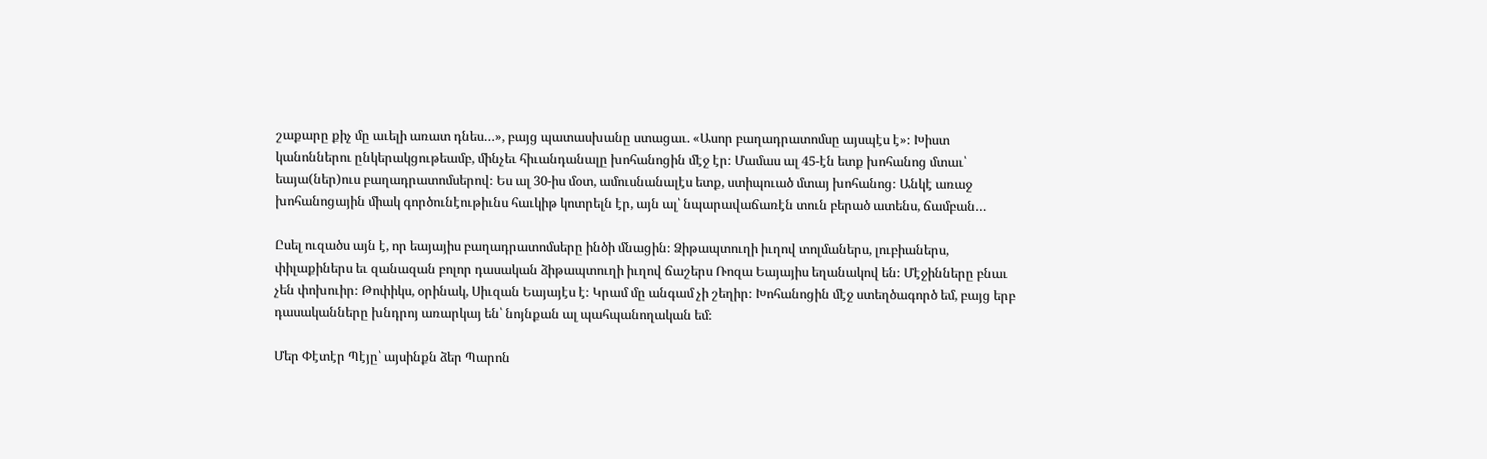շաքարը քիչ մը աւելի առատ դնես…», բայց պատասխանը ստացաւ. «Ասոր բաղադրատոմսը այսպէս է»։ Խիստ կանոններու ընկերակցութեամբ, մինչեւ հիւանդանալը խոհանոցին մէջ էր։ Մամաս ալ 45-էն ետք խոհանոց մտաւ՝ եայա(ներ)ուս բաղադրատոմսերով։ Ես ալ 30-իս մօտ, ամուսնանալէս ետք, ստիպուած մտայ խոհանոց։ Անկէ առաջ խոհանոցային միակ գործունէութիւնս հաւկիթ կոտրելն էր, այն ալ՝ նպարավաճառէն տուն բերած ատենս, ճամբան…

Ըսել ուզածս այն է, որ եայայիս բաղադրատոմսերը ինծի մնացին։ Ձիթապտուղի իւղով տոլմաներս, լուբիաներս, փիլաքիներս եւ զանազան բոլոր դասական ձիթապտուղի իւղով ճաշերս Ռոզա Եայայիս եղանակով են։ Մէջինները բնաւ չեն փոխուիր։ Թոփիկս, օրինակ, Սիւզան Եայայէս է։ Կրամ մը անգամ չի շեղիր։ Խոհանոցին մէջ ստեղծագործ եմ, բայց երբ դասականները խնդրոյ առարկայ են՝ նոյնքան ալ պահպանողական եմ։

Մեր Փէտէր Պէյը՝ այսինքն ձեր Պարոն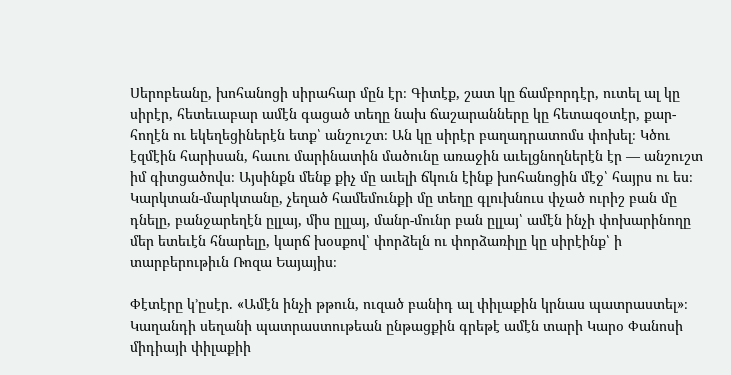Սերոբեանը, խոհանոցի սիրահար մըն էր։ Գիտէք, շատ կը ճամբորդէր, ուտել ալ կը սիրէր, հետեւաբար ամէն գացած տեղը նախ ճաշարանները կը հետազօտէր, քար-հողէն ու եկեղեցիներէն ետք՝ անշուշտ։ Ան կը սիրէր բաղադրատոմս փոխել։ Կծու էզմէին հարիսան, հաւու մարինատին մածունը առաջին աւելցնողներէն էր — անշուշտ իմ գիտցածովս։ Այսինքն մենք քիչ մը աւելի ճկուն էինք խոհանոցին մէջ՝ հայրս ու ես։ Կարկտան-մարկտանը, չեղած համեմունքի մը տեղը գլուխնուս փչած ուրիշ բան մը դնելը, բանջարեղէն ըլլայ, միս ըլլայ, մանր-մունր բան ըլլայ՝ ամէն ինչի փոխարինողը մեր ետեւէն հնարելը, կարճ խօսքով՝ փորձելն ու փորձառիլը կը սիրէինք՝ ի տարբերութիւն Ռոզա Եայայիս։

Փէտէրը կ’ըսէր. «Ամէն ինչի թթուն, ուզած բանիդ ալ փիլաքին կրնաս պատրաստել»։ Կաղանդի սեղանի պատրաստութեան ընթացքին գրեթէ ամէն տարի Կարօ Փանոսի միդիայի փիլաքիի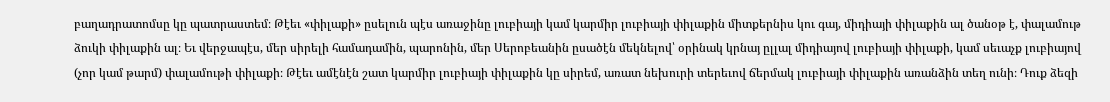բաղադրատոմսը կը պատրաստեմ։ Թէեւ «փիլաքի» ըսելուն պէս առաջինը լուբիայի կամ կարմիր լուբիայի փիլաքին միտքերնիս կու գայ, միդիայի փիլաքին ալ ծանօթ է, փալամութ ձուկի փիլաքին ալ։ Եւ վերջապէս, մեր սիրելի համադամին, պարոնին, մեր Սերոբեանին ըսածէն մեկնելով՝ օրինակ կրնայ ըլլալ միդիայով լուբիայի փիլաքի, կամ սեւաչք լուբիայով (չոր կամ թարմ) փալամութի փիլաքի։ Թէեւ ամէնէն շատ կարմիր լուբիայի փիլաքին կը սիրեմ, առատ նեխուրի տերեւով ճերմակ լուբիայի փիլաքին առանձին տեղ ունի։ Դուք ձեզի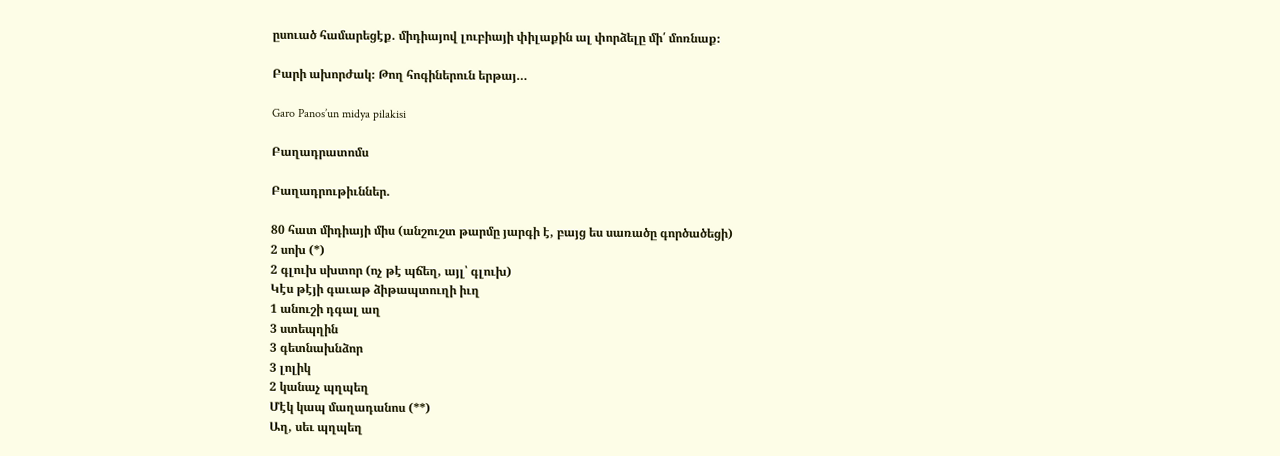ըսուած համարեցէք. միդիայով լուբիայի փիլաքին ալ փորձելը մի՛ մոռնաք։

Բարի ախորժակ։ Թող հոգիներուն երթայ…

Garo Panos’un midya pilakisi

Բաղադրատոմս

Բաղադրութիւններ.

80 հատ միդիայի միս (անշուշտ թարմը յարգի է, բայց ես սառածը գործածեցի)
2 սոխ (*)
2 գլուխ սխտոր (ոչ թէ պճեղ, այլ՝ գլուխ)
Կէս թէյի գաւաթ ձիթապտուղի իւղ
1 անուշի դգալ աղ
3 ստեպղին
3 գետնախնձոր
3 լոլիկ
2 կանաչ պղպեղ
Մէկ կապ մաղադանոս (**)
Աղ, սեւ պղպեղ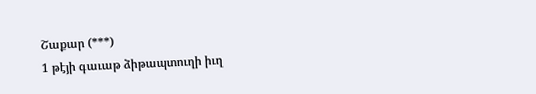Շաքար (***)
1 թէյի գաւաթ ձիթապտուղի իւղ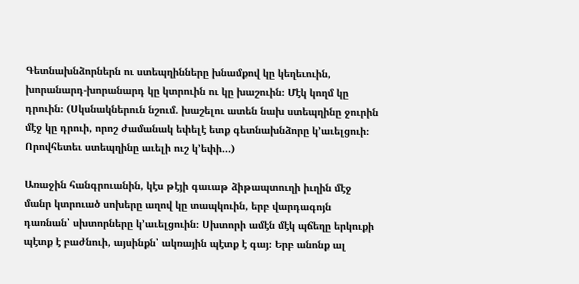Գետնախնձորներն ու ստեպղինները խնամքով կը կեղեւուին, խորանարդ-խորանարդ կը կտրուին ու կը խաշուին։ Մէկ կողմ կը դրուին։ (Սկսնակներուն նշում. խաշելու ատեն նախ ստեպղինը ջուրին մէջ կը դրուի, որոշ ժամանակ եփելէ ետք գետնախնձորը կ’աւելցուի։ Որովհետեւ ստեպղինը աւելի ուշ կ’եփի…)

Առաջին հանգրուանին, կէս թէյի գաւաթ ձիթապտուղի իւղին մէջ մանր կտրուած սոխերը աղով կը տապկուին, երբ վարդագոյն դառնան՝ սխտորները կ’աւելցուին։ Սխտորի ամէն մէկ պճեղը երկուքի պէտք է բաժնուի, այսինքն՝ ակռային պէտք է գայ։ Երբ անոնք ալ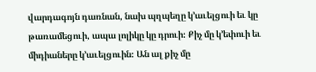վարդագոյն դառնան, նախ պղպեղը կ’աւելցուի եւ կը թառամեցուի, ապա լոլիկը կը դրուի։ Քիչ մը կ’եփուի եւ միդիաները կ’աւելցուին։ Ան ալ քիչ մը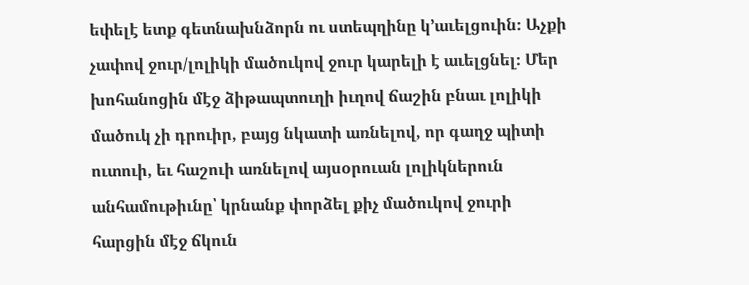եփելէ ետք գետնախնձորն ու ստեպղինը կ’աւելցուին։ Աչքի չափով ջուր/լոլիկի մածուկով ջուր կարելի է աւելցնել։ Մեր խոհանոցին մէջ ձիթապտուղի իւղով ճաշին բնաւ լոլիկի մածուկ չի դրուիր, բայց նկատի առնելով, որ գաղջ պիտի ուտուի, եւ հաշուի առնելով այսօրուան լոլիկներուն անհամութիւնը՝ կրնանք փորձել քիչ մածուկով ջուրի հարցին մէջ ճկուն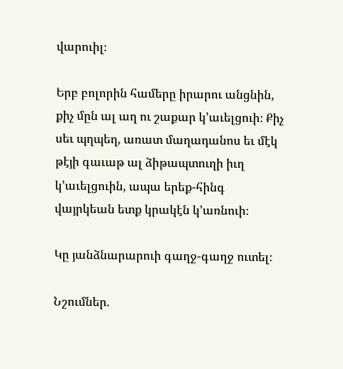վարուիլ։

Երբ բոլորին համերը իրարու անցնին, քիչ մըն ալ աղ ու շաքար կ’աւելցուի։ Քիչ սեւ պղպեղ, առատ մաղադանոս եւ մէկ թէյի գաւաթ ալ ձիթապտուղի իւղ կ’աւելցուին, ապա երեք-հինգ վայրկեան ետք կրակէն կ’առնուի։

Կը յանձնարարուի գաղջ-գաղջ ուտել։

Նշումներ.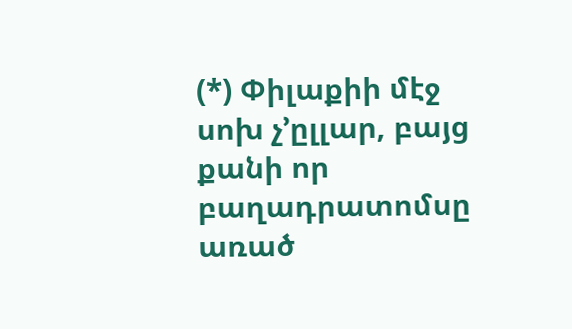(*) Փիլաքիի մէջ սոխ չ’ըլլար, բայց քանի որ բաղադրատոմսը առած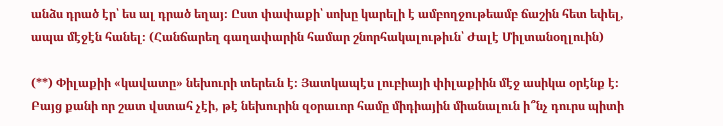անձս դրած էր՝ ես ալ դրած եղայ։ Ըստ փափաքի՝ սոխը կարելի է ամբողջութեամբ ճաշին հետ եփել, ապա մէջէն հանել։ (Հանճարեղ գաղափարին համար շնորհակալութիւն՝ Ժալէ Միլտանօղլուին)

(**) Փիլաքիի «կավատը» նեխուրի տերեւն է։ Յատկապէս լուբիայի փիլաքիին մէջ ասիկա օրէնք է։ Բայց քանի որ շատ վստահ չէի, թէ նեխուրին զօրաւոր համը միդիային միանալուն ի՞նչ դուրս պիտի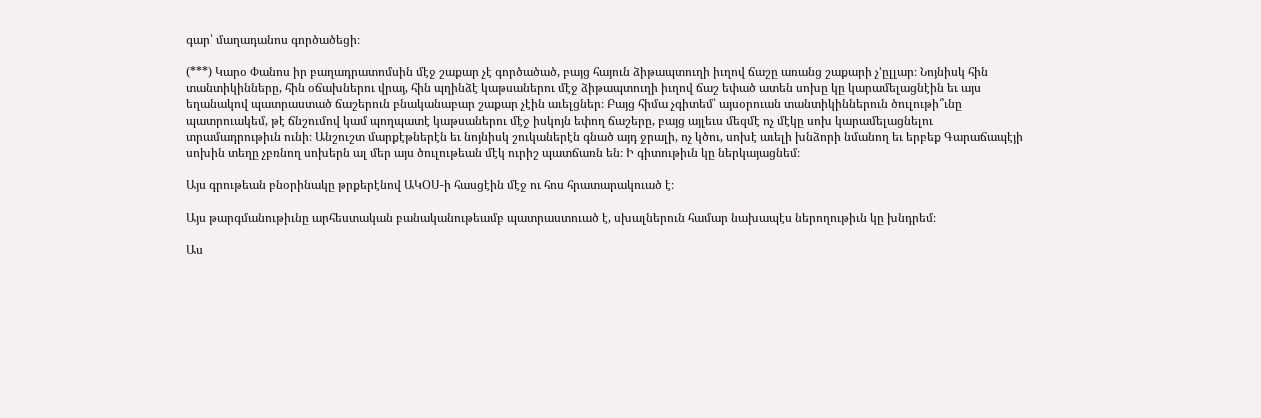գար՝ մաղադանոս գործածեցի։

(***) Կարօ Փանոս իր բաղադրատոմսին մէջ շաքար չէ գործածած, բայց հայուն ձիթապտուղի իւղով ճաշը առանց շաքարի չ’ըլլար։ Նոյնիսկ հին տանտիկինները, հին օճախներու վրայ, հին պղինձէ կաթսաներու մէջ ձիթապտուղի իւղով ճաշ եփած ատեն սոխը կը կարամելացնէին եւ այս եղանակով պատրաստած ճաշերուն բնականաբար շաքար չէին աւելցներ։ Բայց հիմա չգիտեմ՝ այսօրուան տանտիկիններուն ծուլութի՞ւնը պատրուակեմ, թէ ճնշումով կամ պողպատէ կաթսաներու մէջ իսկոյն եփող ճաշերը, բայց այլեւս մեզմէ ոչ մէկը սոխ կարամելացնելու տրամադրութիւն ունի։ Անշուշտ մարքէթներէն եւ նոյնիսկ շուկաներէն գնած այդ ջրալի, ոչ կծու, սոխէ աւելի խնձորի նմանող եւ երբեք Գարաճապէյի սոխին տեղը չբռնող սոխերն ալ մեր այս ծուլութեան մէկ ուրիշ պատճառն են։ Ի գիտութիւն կը ներկայացնեմ։

Այս գրութեան բնօրինակը թրքերէնով ԱԿՕՍ-ի հասցէին մէջ ու հոս հրատարակուած է։

Այս թարգմանութիւնը արհեստական բանականութեամբ պատրաստուած է, սխալներուն համար նախապէս ներողութիւն կը խնդրեմ։

Աս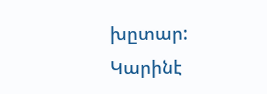խըտար:
Կարինէ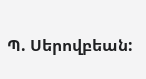Պ. Սերովբեան: